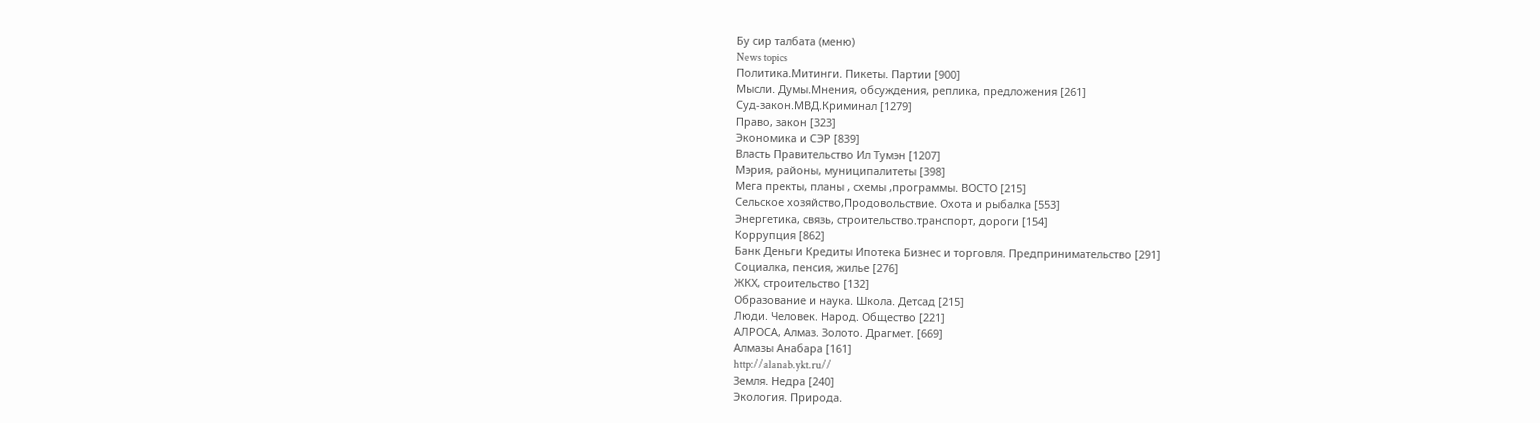Бу сир талбата (меню)
News topics
Политика.Митинги. Пикеты. Партии [900]
Мысли. Думы.Мнения, обсуждения, реплика, предложения [261]
Суд-закон.МВД.Криминал [1279]
Право, закон [323]
Экономика и СЭР [839]
Власть Правительство Ил Тумэн [1207]
Мэрия, районы, муниципалитеты [398]
Мега пректы, планы , схемы ,программы. ВОСТО [215]
Сельское хозяйство,Продовольствие. Охота и рыбалка [553]
Энергетика, связь, строительство.транспорт, дороги [154]
Коррупция [862]
Банк Деньги Кредиты Ипотека Бизнес и торговля. Предпринимательство [291]
Социалка, пенсия, жилье [276]
ЖКХ, строительство [132]
Образование и наука. Школа. Детсад [215]
Люди. Человек. Народ. Общество [221]
АЛРОСА, Алмаз. Золото. Драгмет. [669]
Алмазы Анабара [161]
http://alanab.ykt.ru//
Земля. Недра [240]
Экология. Природа.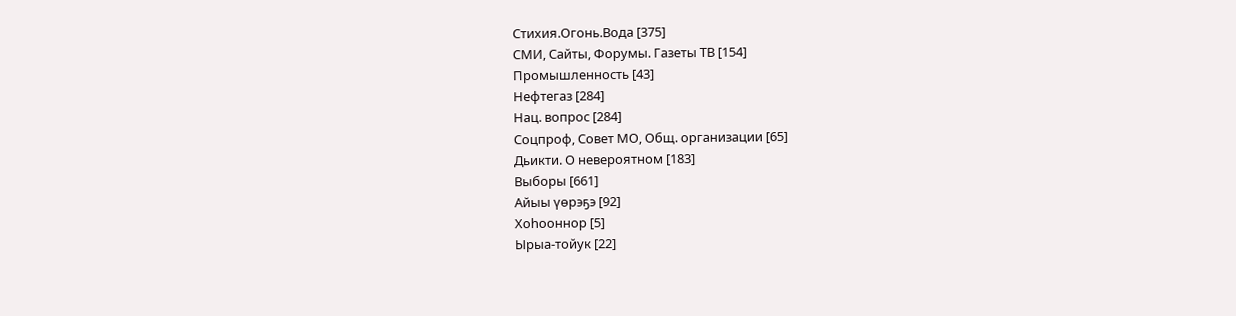Стихия.Огонь.Вода [375]
СМИ, Сайты, Форумы. Газеты ТВ [154]
Промышленность [43]
Нефтегаз [284]
Нац. вопрос [284]
Соцпроф, Совет МО, Общ. организации [65]
Дьикти. О невероятном [183]
Выборы [661]
Айыы үөрэҕэ [92]
Хоһооннор [5]
Ырыа-тойук [22]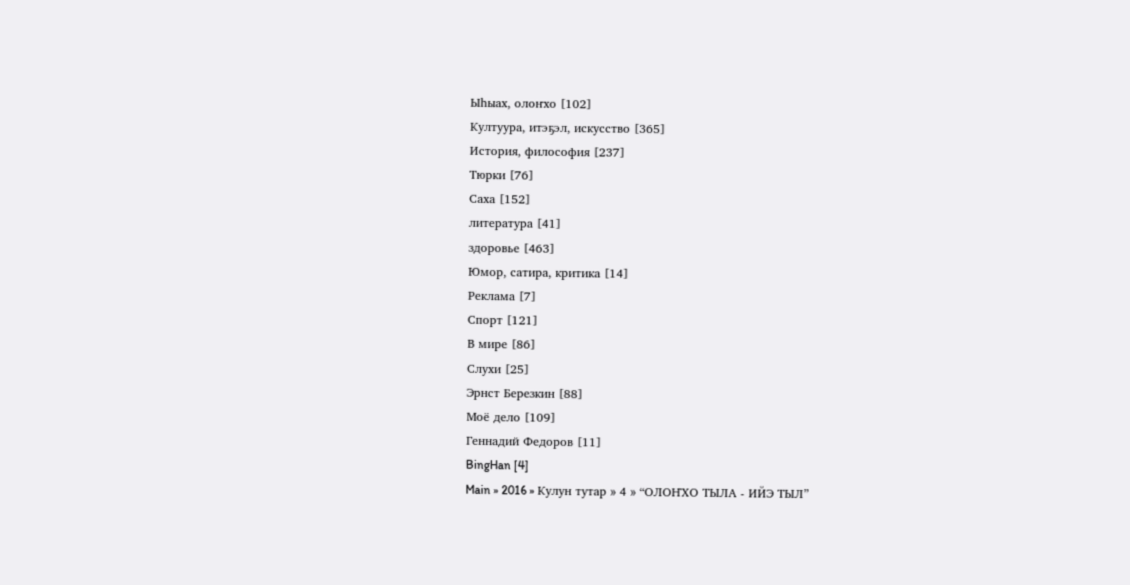Ыһыах, олоҥхо [102]
Култуура, итэҕэл, искусство [365]
История, философия [237]
Тюрки [76]
Саха [152]
литература [41]
здоровье [463]
Юмор, сатира, критика [14]
Реклама [7]
Спорт [121]
В мире [86]
Слухи [25]
Эрнст Березкин [88]
Моё дело [109]
Геннадий Федоров [11]
BingHan [4]
Main » 2016 » Кулун тутар » 4 » “ОЛОҤХО ТЫЛА - ИЙЭ ТЫЛ”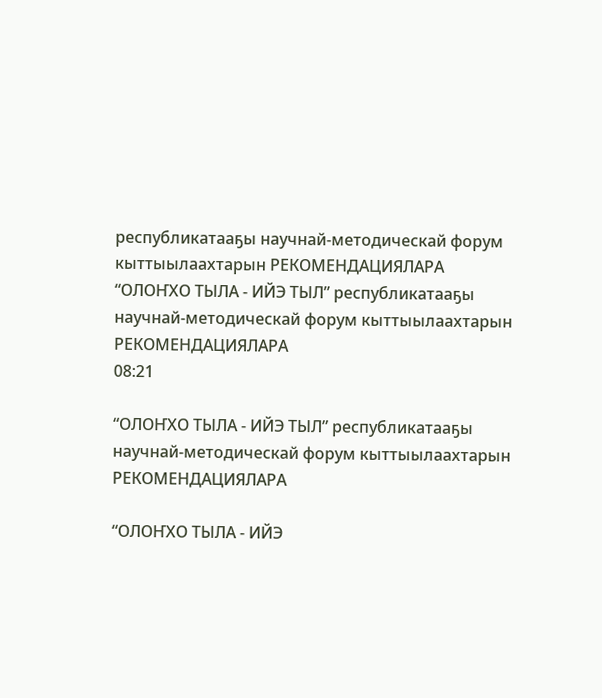республикатааҕы научнай-методическай форум кыттыылаахтарын РЕКОМЕНДАЦИЯЛАРА
“ОЛОҤХО ТЫЛА - ИЙЭ ТЫЛ” республикатааҕы научнай-методическай форум кыттыылаахтарын РЕКОМЕНДАЦИЯЛАРА
08:21

“ОЛОҤХО ТЫЛА - ИЙЭ ТЫЛ” республикатааҕы научнай-методическай форум кыттыылаахтарын РЕКОМЕНДАЦИЯЛАРА

“ОЛОҤХО ТЫЛА - ИЙЭ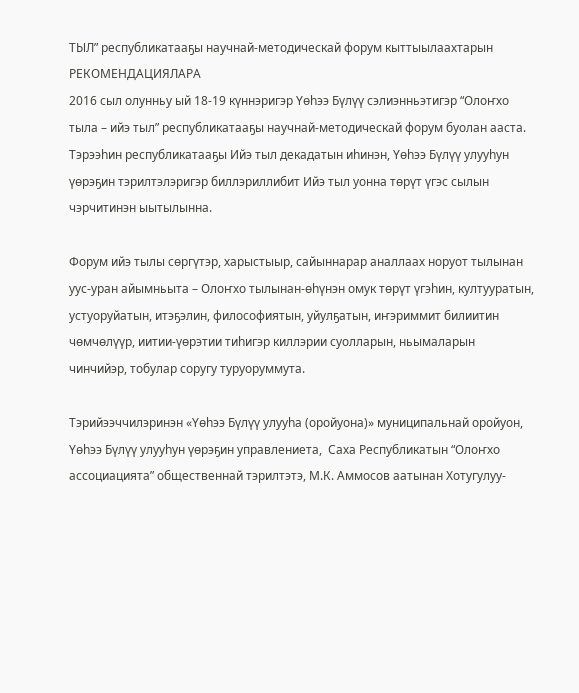ТЫЛ” республикатааҕы научнай-методическай форум кыттыылаахтарын РЕКОМЕНДАЦИЯЛАРА
2016 сыл олунньу ый 18-19 күннэригэр Үөһээ Бүлүү сэлиэнньэтигэр “Олоҥхо тыла – ийэ тыл” республикатааҕы научнай-методическай форум буолан ааста. Тэрээһин республикатааҕы Ийэ тыл декадатын иһинэн, Үөһээ Бүлүү улууһун үөрэҕин тэрилтэлэригэр биллэриллибит Ийэ тыл уонна төрүт үгэс сылын чэрчитинэн ыытылынна.

Форум ийэ тылы сөргүтэр, харыстыыр, сайыннарар аналлаах норуот тылынан уус-уран айымньыта – Олоҥхо тылынан-өһүнэн омук төрүт үгэһин, култууратын, устуоруйатын, итэҕэлин, философиятын, уйулҕатын, иҥэриммит билиитин чөмчөлүүр, иитии-үөрэтии тиһигэр киллэрии суолларын, ньымаларын чинчийэр, тобулар соругу туруоруммута.

Тэрийээччилэринэн «Үөһээ Бүлүү улууһа (оройуона)» муниципальнай оройуон, Үөһээ Бүлүү улууһун үөрэҕин управлениета,  Саха Республикатын “Олоҥхо ассоциацията” общественнай тэрилтэтэ, М.К. Аммосов аатынан Хотугулуу-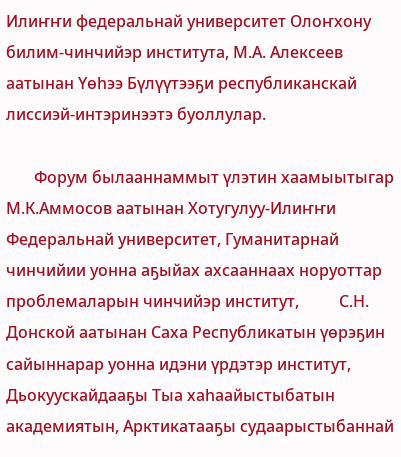Илиҥҥи федеральнай университет Олоҥхону билим-чинчийэр института, М.А. Алексеев аатынан Үөһээ Бүлүүтээҕи республиканскай лиссиэй-интэринээтэ буоллулар.

       Форум былааннаммыт үлэтин хаамыытыгар М.К.Аммосов аатынан Хотугулуу-Илиҥҥи Федеральнай университет, Гуманитарнай чинчийии уонна аҕыйах ахсааннаах норуоттар проблемаларын чинчийэр институт,          С.Н. Донской аатынан Саха Республикатын үөрэҕин сайыннарар уонна идэни үрдэтэр институт, Дьокуускайдааҕы Тыа хаһаайыстыбатын академиятын, Арктикатааҕы судаарыстыбаннай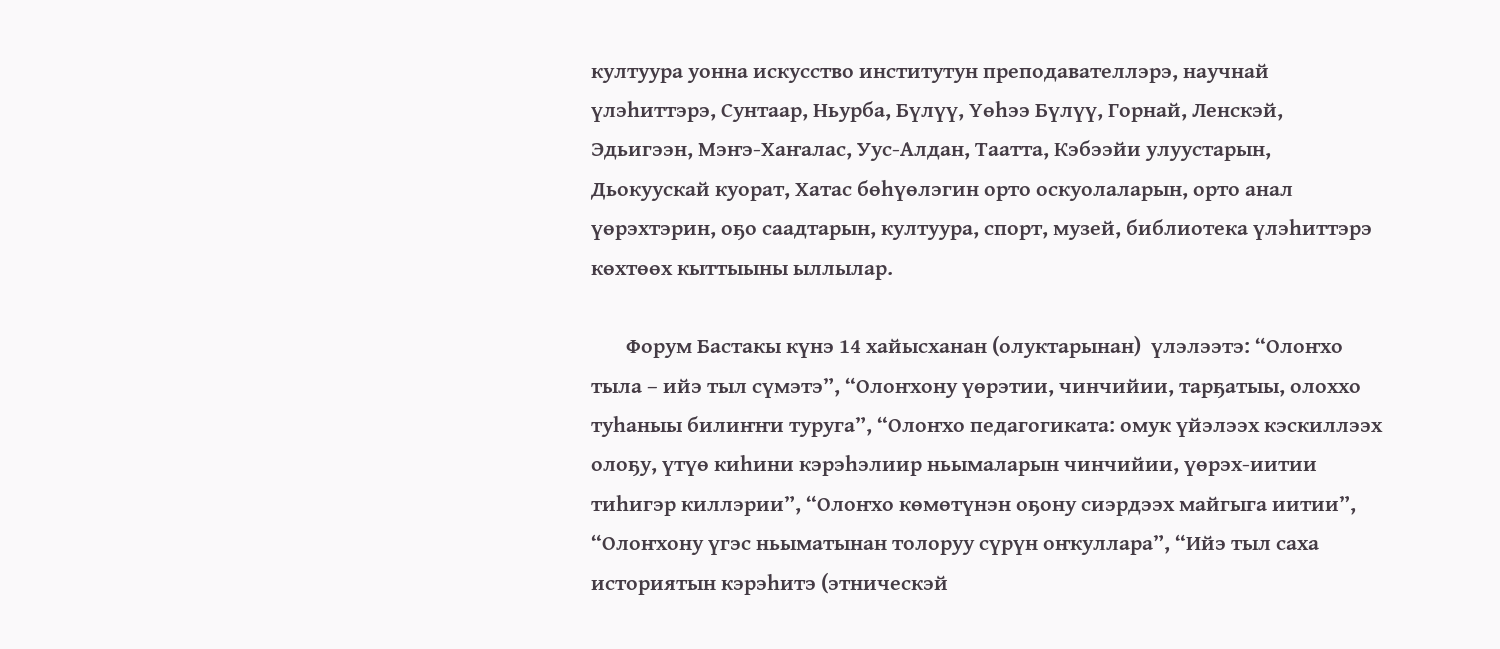култуура уонна искусство институтун преподавателлэрэ, научнай үлэһиттэрэ, Сунтаар, Ньурба, Бүлүү, Үөһээ Бүлүү, Горнай, Ленскэй, Эдьигээн, Мэҥэ-Хаҥалас, Уус-Алдан, Таатта, Кэбээйи улуустарын, Дьокуускай куорат, Хатас бөһүөлэгин орто оскуолаларын, орто анал үөрэхтэрин, оҕо саадтарын, култуура, спорт, музей, библиотека үлэһиттэрэ көхтөөх кыттыыны ыллылар.

       Форум Бастакы күнэ 14 хайысханан (олуктарынан)  үлэлээтэ: “Олоҥхо тыла – ийэ тыл сүмэтэ”, “Олоҥхону үөрэтии, чинчийии, тарҕатыы, олоххо туһаныы билиҥҥи туруга”, “Олоҥхо педагогиката: омук үйэлээх кэскиллээх олоҕу, үтүө киһини кэрэһэлиир ньымаларын чинчийии, үөрэх-иитии тиһигэр киллэрии”, “Олоҥхо көмөтүнэн оҕону сиэрдээх майгыга иитии”, “Олоҥхону үгэс ньыматынан толоруу сүрүн оҥкуллара”, “Ийэ тыл саха историятын кэрэһитэ (этническэй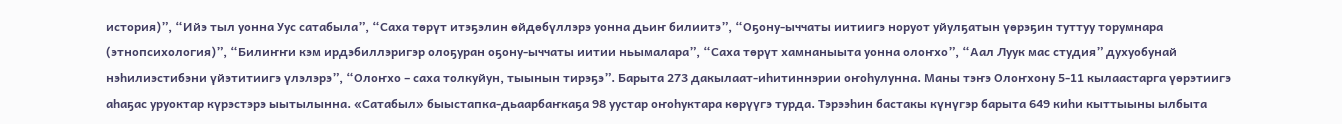история)”, “Ийэ тыл уонна Уус сатабыла”, “Саха төрүт итэҕэлин өйдөбүллэрэ уонна дьиҥ билиитэ”, “Оҕону-ыччаты иитиигэ норуот уйулҕатын үөрэҕин туттуу торумнара (этнопсихология)”, “Билиҥҥи кэм ирдэбиллэригэр олоҕуран оҕону-ыччаты иитии ньымалара”, “Саха төрүт хамнаныыта уонна олоҥхо”, “Аал Луук мас студия” духуобунай нэһилиэстибэни үйэтитиигэ үлэлэрэ”, “Олоҥхо – саха толкуйун, тыынын тирэҕэ”. Барыта 273 дакылаат-иһитиннэрии оҥоһулунна. Маны тэҥэ Олоҥхону 5-11 кылаастарга үөрэтиигэ аһаҕас уруоктар күрэстэрэ ыытылынна. «Сатабыл» быыстапка-дьаарбаҥкаҕа 98 уустар оҥоһуктара көрүүгэ турда. Тэрээһин бастакы күнүгэр барыта 649 киһи кыттыыны ылбыта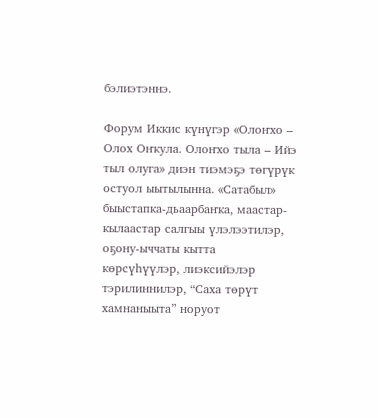бэлиэтэннэ.

Форум Иккис күнүгэр «Олоҥхо – Олох Оҥкула. Олоҥхо тыла – Ийэ тыл олуга» диэн тиэмэҕэ төгүрүк остуол ыытылынна. «Сатабыл» быыстапка-дьаарбаҥка, маастар-кылаастар салгыы үлэлээтилэр, оҕону-ыччаты кытта көрсүһүүлэр, лиэксийэлэр тэрилиннилэр, “Саха төрүт хамнаныыта” норуот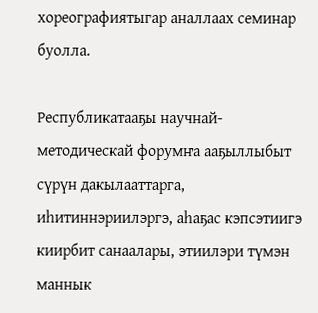хореографиятыгар аналлаах семинар буолла.

Республикатааҕы научнай-методическай форумҥа ааҕыллыбыт сүрүн дакылааттарга, иһитиннэриилэргэ, аһаҕас кэпсэтиигэ киирбит санаалары, этиилэри түмэн маннык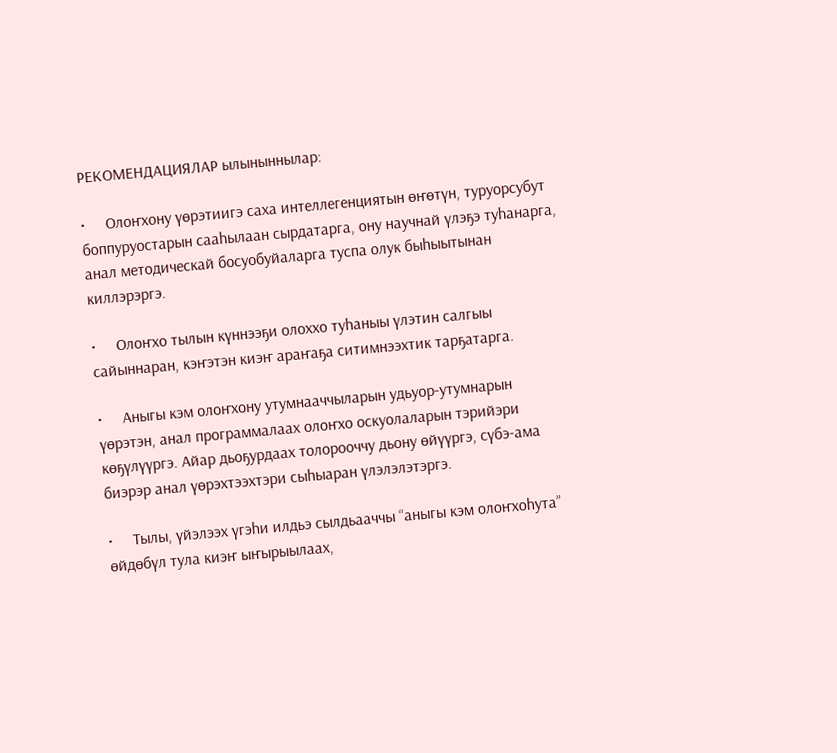РЕКОМЕНДАЦИЯЛАР ылыныннылар:

•     Олоҥхону үөрэтиигэ саха интеллегенциятын өҥөтүн, туруорсубут боппуруостарын сааһылаан сырдатарга, ону научнай үлэҕэ туһанарга, анал методическай босуобуйаларга туспа олук быһыытынан киллэрэргэ.

•     Олоҥхо тылын күннээҕи олоххо туһаныы үлэтин салгыы сайыннаран, кэҥэтэн киэҥ араҥаҕа ситимнээхтик тарҕатарга.

•     Аныгы кэм олоҥхону утумнааччыларын удьуор-утумнарын үөрэтэн, анал программалаах олоҥхо оскуолаларын тэрийэри көҕүлүүргэ. Айар дьоҕурдаах толорооччу дьону өйүүргэ, сүбэ-ама биэрэр анал үөрэхтээхтэри сыһыаран үлэлэлэтэргэ.

•     Тылы, үйэлээх үгэһи илдьэ сылдьааччы “аныгы кэм олоҥхоһута” өйдөбүл тула киэҥ ыҥырыылаах,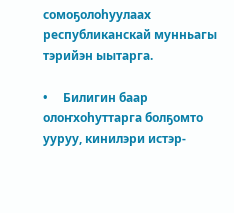сомоҕолоһуулаах республиканскай мунньагы тэрийэн ыытарга.

•     Билигин баар олоҥхоһуттарга болҕомто ууруу, кинилэри истэр-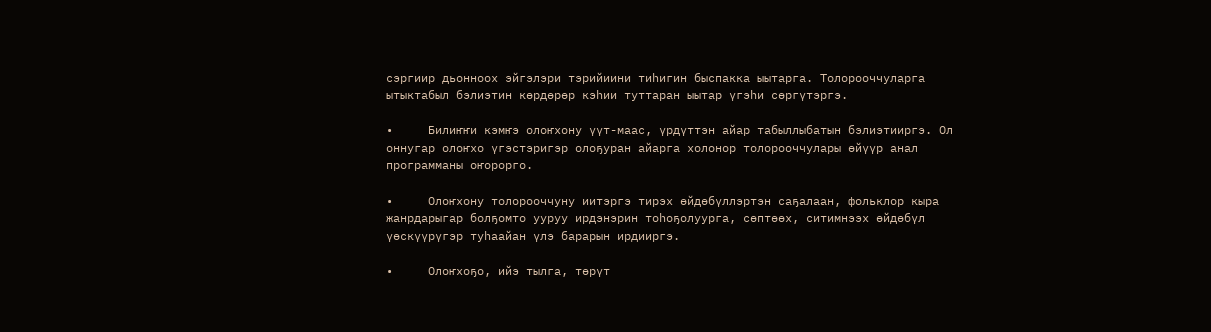сэргиир дьонноох эйгэлэри тэрийиини тиһигин быспакка ыытарга. Толорооччуларга ытыктабыл бэлиэтин көрдөрөр кэһии туттаран ыытар үгэһи сөргүтэргэ.

•     Билиҥҥи кэмҥэ олоҥхону үүт-маас, үрдүттэн айар табыллыбатын бэлиэтииргэ. Ол оннугар олоҥхо үгэстэригэр олоҕуран айарга холонор толорооччулары өйүүр анал программаны оҥорорго.

•     Олоҥхону толорооччуну иитэргэ тирэх өйдөбүллэртэн саҕалаан, фольклор кыра жанрдарыгар болҕомто ууруу ирдэнэрин тоһоҕолуурга, сөптөөх, ситимнээх өйдөбүл үөскүүрүгэр туһаайан үлэ барарын ирдииргэ.

•     Олоҥхоҕо, ийэ тылга, төрүт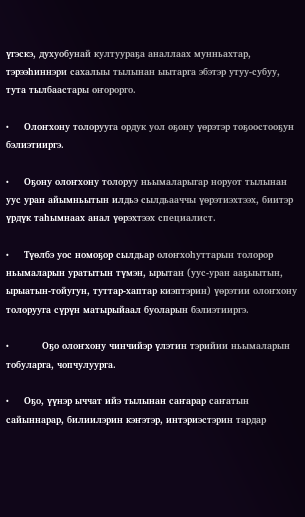үгэскэ, духуобунай култуураҕа аналлаах мунньахтар, тэрээһиннэри сахалыы тылынан ыытарга эбэтэр утуу-субуу, тута тылбаастары оҥорорго.

•     Олоҥхону толорууга ордук уол оҕону үөрэтэр тоҕоостооҕун бэлиэтииргэ.

•     Оҕону олоҥхону толоруу ньымаларыгар норуот тылынан уус уран айымньытын илдьэ сылдьааччы үөрэтиэхтээх, биитэр үрдүк таһымнаах анал үөрэхтээх специалист.

•     Түөлбэ уос номоҕор сылдьар олоҥхоһуттарын толорор ньымаларын уратытын түмэн, ырытан (уус-уран ааҕыытын, ырыатын-тойугун, туттар-хаптар киэптэрин) үөрэтии олоҥхону толорууга сүрүн матырыйаал буоларын бэлиэтииргэ.

•           Оҕо олоҥхону чинчийэр үлэтин тэрийии ньымаларын тобуларга, чопчулуурга.

•     Оҕо, үүнэр ыччат ийэ тылынан саҥарар саҥатын сайыннарар, билиилэрин кэҥэтэр, интэриэстэрин тардар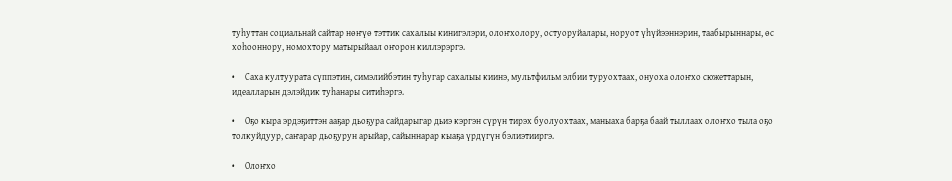туһуттан социальнай сайтар нөҥүө тэттик сахалыы кинигэлэри, олоҥхолору, остуоруйалары, норуот үһүйээннэрин, таабырыннары, өс хоһооннору, номохтору матырыйаал оҥорон киллэрэргэ.

•     Саха култуурата сүппэтин, симэлийбэтин туһугар сахалыы киинэ, мультфильм элбии туруохтаах, онуоха олоҥхо сюжеттарын, идеалларын дэлэйдик туһанары ситиһэргэ.

•     Оҕо кыра эрдэҕиттэн ааҕар дьоҕура сайдарыгар дьиэ кэргэн сүрүн тирэх буолуохтаах, маныаха барҕа баай тыллаах олоҥхо тыла оҕо толкуйдуур, саҥарар дьоҕурун арыйар, сайыннарар кыаҕа үрдүгүн бэлиэтииргэ.

•     Олоҥхо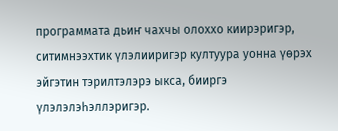программата дьиҥ чахчы олоххо киирэригэр, ситимнээхтик үлэлииригэр култуура уонна үөрэх эйгэтин тэрилтэлэрэ ыкса, бииргэ үлэлэлэһэллэригэр.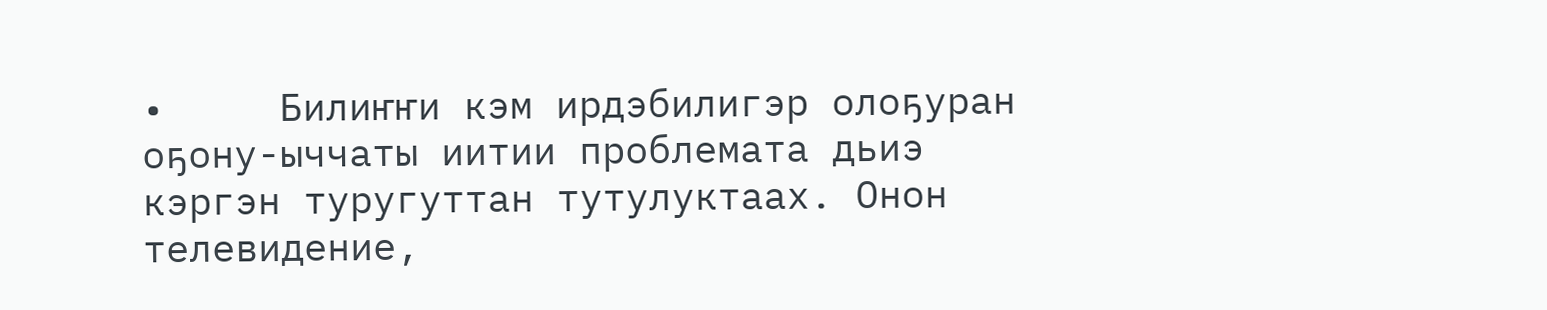•     Билиҥҥи кэм ирдэбилигэр олоҕуран оҕону-ыччаты иитии проблемата дьиэ кэргэн туругуттан тутулуктаах. Онон телевидение,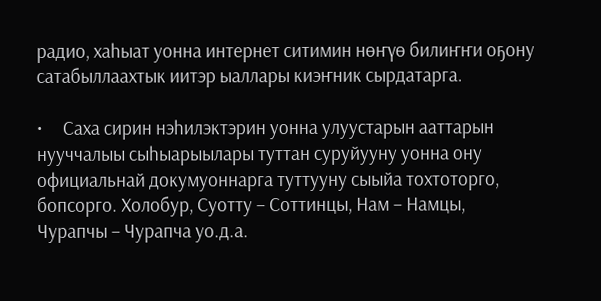радио, хаһыат уонна интернет ситимин нөҥүө билиҥҥи оҕону сатабыллаахтык иитэр ыаллары киэҥник сырдатарга.

•     Саха сирин нэһилэктэрин уонна улуустарын ааттарын нууччалыы сыһыарыылары туттан суруйууну уонна ону официальнай докумуоннарга туттууну сыыйа тохтоторго, бопсорго. Холобур, Суотту – Соттинцы, Нам – Намцы, Чурапчы – Чурапча уо.д.а.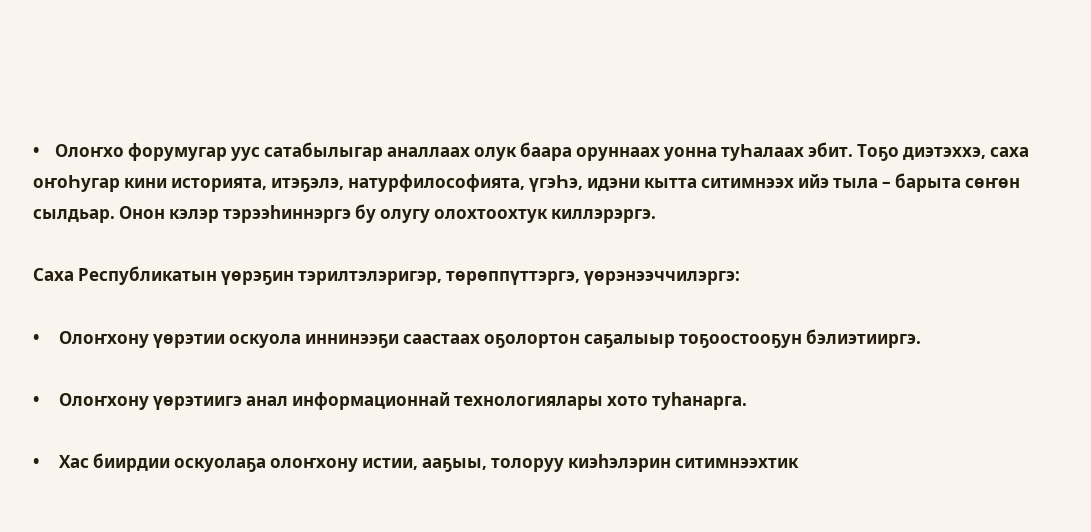•    Олоҥхо форумугар уус сатабылыгар аналлаах олук баара оруннаах уонна туҺалаах эбит. Тоҕо диэтэххэ, саха оҥоҺугар кини историята, итэҕэлэ, натурфилософията, үгэҺэ, идэни кытта ситимнээх ийэ тыла – барыта сөҥөн сылдьар. Онон кэлэр тэрээһиннэргэ бу олугу олохтоохтук киллэрэргэ.

Саха Республикатын үөрэҕин тэрилтэлэригэр, төрөппүттэргэ, үөрэнээччилэргэ:

•     Олоҥхону үөрэтии оскуола иннинээҕи саастаах оҕолортон саҕалыыр тоҕоостооҕун бэлиэтииргэ.

•     Олоҥхону үөрэтиигэ анал информационнай технологиялары хото туһанарга.

•     Хас биирдии оскуолаҕа олоҥхону истии, ааҕыы, толоруу киэһэлэрин ситимнээхтик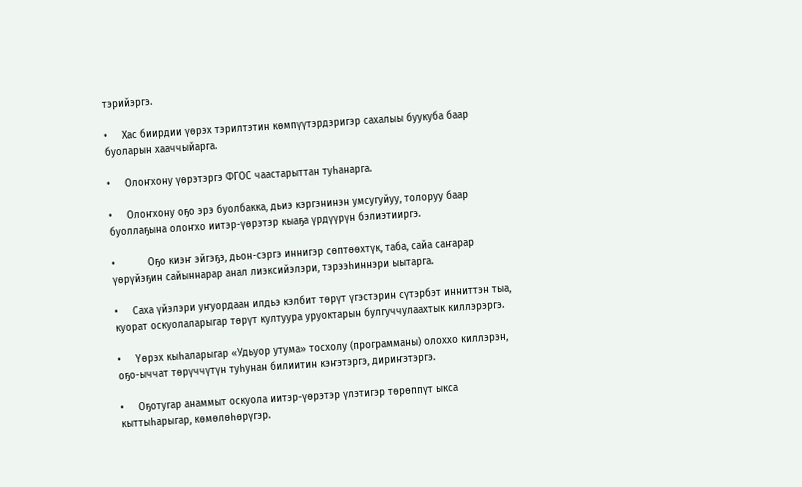тэрийэргэ.

•     Хас биирдии үөрэх тэрилтэтин көмпүүтэрдэригэр сахалыы буукуба баар буоларын хааччыйарга.

•     Олоҥхону үөрэтэргэ ФГОС чаастарыттан туһанарга.

•     Олоҥхону оҕо эрэ буолбакка, дьиэ кэргэнинэн умсугуйуу, толоруу баар буоллаҕына олоҥхо иитэр-үөрэтэр кыаҕа үрдүүрүн бэлиэтииргэ.

•           Оҕо киэҥ эйгэҕэ, дьон-сэргэ иннигэр сөптөөхтүк, таба, сайа саҥарар үөрүйэҕин сайыннарар анал лиэксийэлэри, тэрээһиннэри ыытарга.

•     Саха үйэлэри уҥуордаан илдьэ кэлбит төрүт үгэстэрин сүтэрбэт инниттэн тыа, куорат оскуолаларыгар төрүт култуура уруоктарын булгуччулаахтык киллэрэргэ.

•     Үөрэх кыһаларыгар «Удьуор утума» тосхолу (программаны) олоххо киллэрэн, оҕо-ыччат төрүччүтүн туһунан билиитин кэҥэтэргэ, дириҥэтэргэ.

•     Оҕотугар анаммыт оскуола иитэр-үөрэтэр үлэтигэр төрөппүт ыкса кыттыһарыгар, көмөлөһөрүгэр.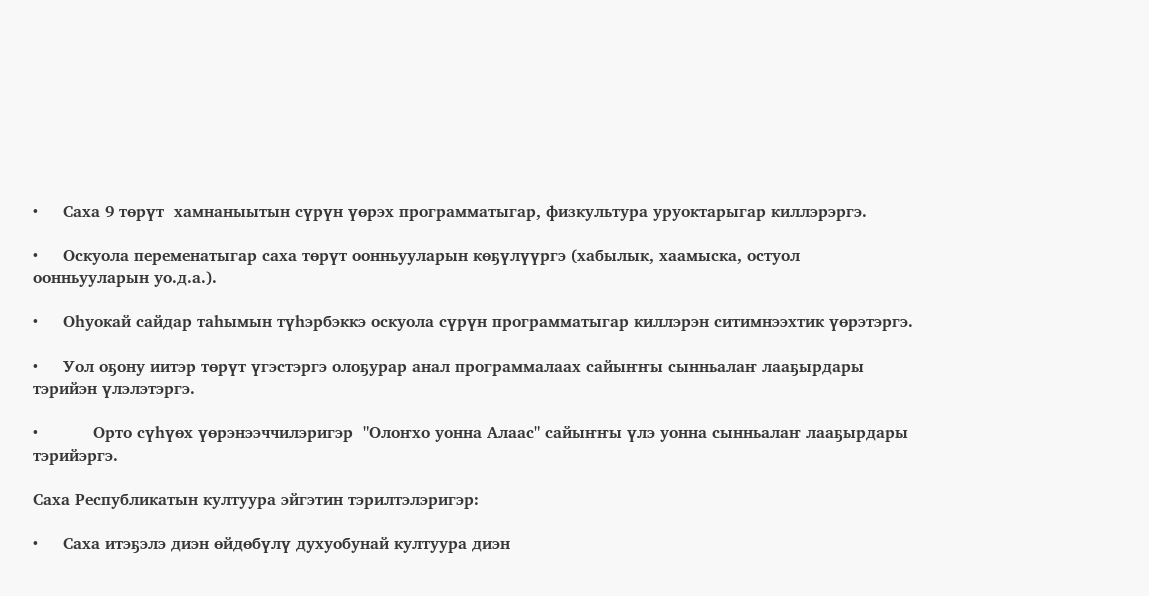•     Саха 9 төрүт  хамнаныытын сүрүн үөрэх программатыгар, физкультура уруоктарыгар киллэрэргэ.

•     Оскуола переменатыгар саха төрүт оонньууларын көҕүлүүргэ (хабылык, хаамыска, остуол оонньууларын уо.д.а.).

•     Оһуокай сайдар таһымын түһэрбэккэ оскуола сүрүн программатыгар киллэрэн ситимнээхтик үөрэтэргэ.

•     Уол оҕону иитэр төрүт үгэстэргэ олоҕурар анал программалаах сайыҥҥы сынньалаҥ лааҕырдары тэрийэн үлэлэтэргэ.

•           Орто сүһүөх үөрэнээччилэригэр  "Олоҥхо уонна Алаас" сайыҥҥы үлэ уонна сынньалаҥ лааҕырдары тэрийэргэ.

Саха Республикатын култуура эйгэтин тэрилтэлэригэр:

•     Саха итэҕэлэ диэн өйдөбүлү духуобунай култуура диэн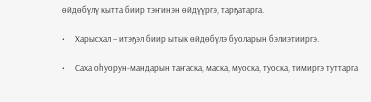өйдөбүлү кытта биир тэҥинэн өйдүүргэ, тарҕатарга.

•     Харысхал – итэҕэл биир ытык өйдөбүлэ буоларын бэлиэтииргэ.

•     Саха оһуорун-мандарын таҥаска, маска, муоска, туоска, тимиргэ туттарга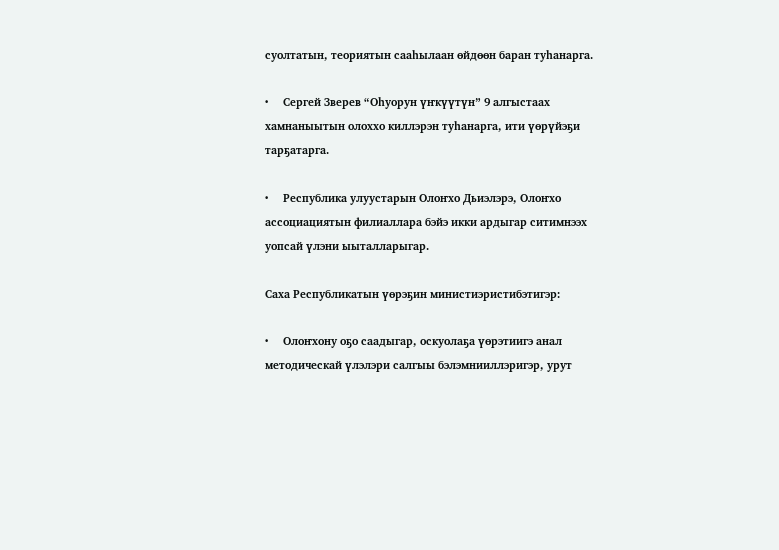суолтатын, теориятын сааһылаан өйдөөн баран туһанарга.

•     Сергей Зверев “Оһуорун үҥкүүтүн” 9 алгыстаах хамнаныытын олоххо киллэрэн туһанарга, ити үөрүйэҕи тарҕатарга.

•     Республика улуустарын Олоҥхо Дьиэлэрэ, Олоҥхо ассоциациятын филиаллара бэйэ икки ардыгар ситимнээх уопсай үлэни ыыталларыгар.

Саха Республикатын үөрэҕин министиэристибэтигэр:

•     Олоҥхону оҕо саадыгар, оскуолаҕа үөрэтиигэ анал методическай үлэлэри салгыы бэлэмнииллэригэр, урут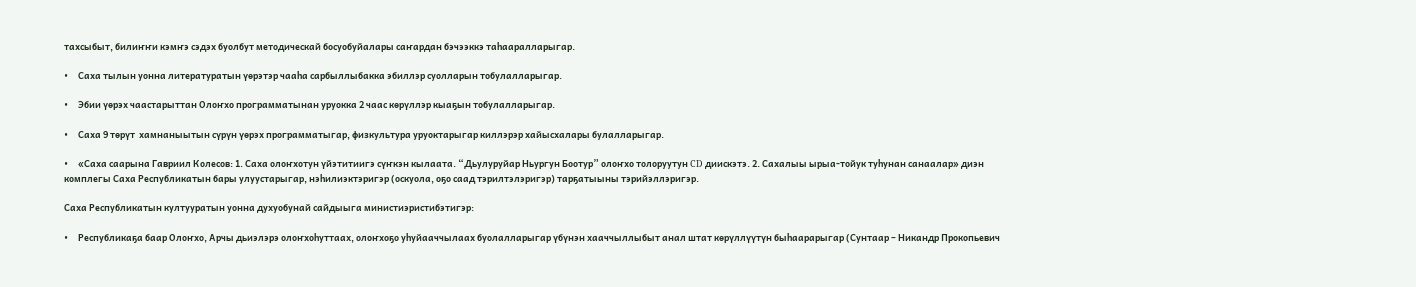тахсыбыт, билиҥҥи кэмҥэ сэдэх буолбут методическай босуобуйалары саҥардан бэчээккэ таһааралларыгар.

•     Саха тылын уонна литературатын үөрэтэр чааһа сарбыллыбакка эбиллэр суолларын тобулалларыгар.

•     Эбии үөрэх чаастарыттан Олоҥхо программатынан уруокка 2 чаас көрүллэр кыаҕын тобулалларыгар.

•     Саха 9 төрүт  хамнаныытын сүрүн үөрэх программатыгар, физкультура уруоктарыгар киллэрэр хайысхалары булалларыгар.

•     «Саха саарына Гавриил Колесов: 1. Саха олоҥхотун үйэтитиигэ сүҥкэн кылаата. “Дьулуруйар Ньургун Боотур” олоҥхо толоруутун CD диискэтэ. 2. Сахалыы ырыа-тойук туһунан санаалар» диэн комплегы Саха Республикатын бары улуустарыгар, нэһилиэктэригэр (оскуола, оҕо саад тэрилтэлэригэр) тарҕатыыны тэрийэллэригэр.

Саха Республикатын култууратын уонна духуобунай сайдыыга министиэристибэтигэр:

•     Республикаҕа баар Олоҥхо, Арчы дьиэлэрэ олоҥхоһуттаах, олоҥхоҕо уһуйааччылаах буолалларыгар үбүнэн хааччыллыбыт анал штат көрүллүүтүн быһаарарыгар (Сунтаар – Никандр Прокопьевич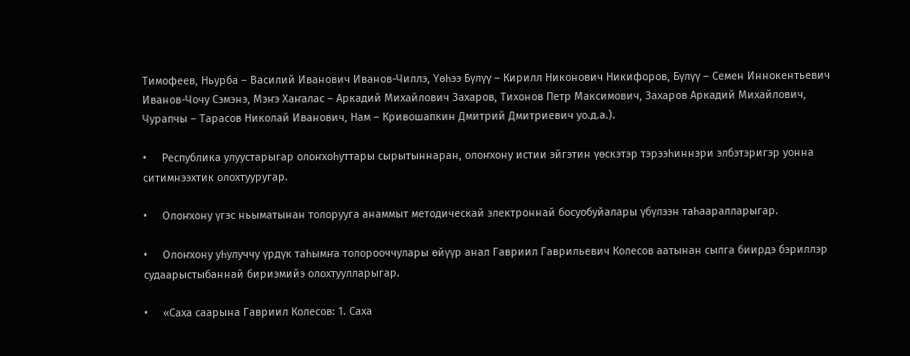Тимофеев, Ньурба – Василий Иванович Иванов-Чиллэ, Үөһээ Бүлүү – Кирилл Никонович Никифоров, Бүлүү – Семен Иннокентьевич Иванов-Чочу Сэмэнэ, Мэҥэ Хаҥалас – Аркадий Михайлович Захаров, Тихонов Петр Максимович, Захаров Аркадий Михайлович, Чурапчы – Тарасов Николай Иванович, Нам – Кривошапкин Дмитрий Дмитриевич уо.д.а.).

•     Республика улуустарыгар олоҥхоһуттары сырытыннаран, олоҥхону истии эйгэтин үөскэтэр тэрээһиннэри элбэтэригэр уонна ситимнээхтик олохтууругар.

•     Олоҥхону үгэс ньыматынан толорууга анаммыт методическай электроннай босуобуйалары үбүлээн таһааралларыгар.

•     Олоҥхону уһулуччу үрдүк таһымҥа толорооччулары өйүүр анал Гавриил Гаврильевич Колесов аатынан сылга биирдэ бэриллэр судаарыстыбаннай бириэмийэ олохтуулларыгар.

•     «Саха саарына Гавриил Колесов: 1. Саха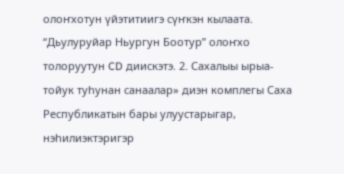олоҥхотун үйэтитиигэ сүҥкэн кылаата. “Дьулуруйар Ньургун Боотур” олоҥхо толоруутун CD диискэтэ. 2. Сахалыы ырыа-тойук туһунан санаалар» диэн комплегы Саха Республикатын бары улуустарыгар, нэһилиэктэригэр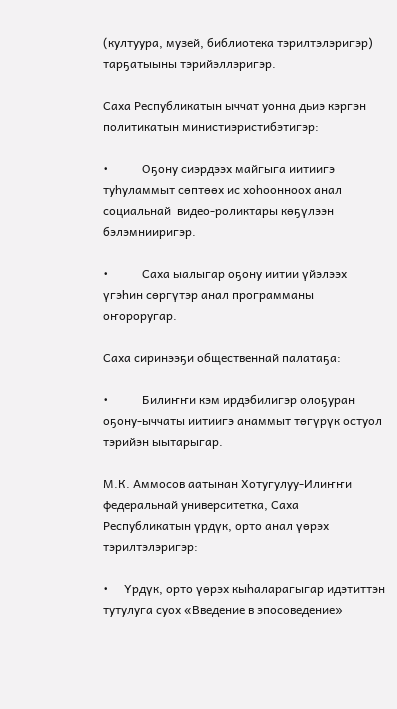(култуура, музей, библиотека тэрилтэлэригэр) тарҕатыыны тэрийэллэригэр.

Саха Республикатын ыччат уонна дьиэ кэргэн политикатын министиэристибэтигэр:

•           Оҕону сиэрдээх майгыга иитиигэ туһуламмыт сөптөөх ис хоһоонноох анал социальнай  видео-роликтары көҕүлээн бэлэмнииригэр.

•           Саха ыалыгар оҕону иитии үйэлээх үгэһин сөргүтэр анал программаны оҥороругар.

Саха сиринээҕи общественнай палатаҕа:

•           Билиҥҥи кэм ирдэбилигэр олоҕуран оҕону-ыччаты иитиигэ анаммыт төгүрүк остуол тэрийэн ыытарыгар.

М.К. Аммосов аатынан Хотугулуу-Илиҥҥи федеральнай университетка, Саха Республикатын үрдүк, орто анал үөрэх тэрилтэлэригэр:

•     Үрдүк, орто үөрэх кыһаларагыгар идэтиттэн тутулуга суох «Введение в эпосоведение»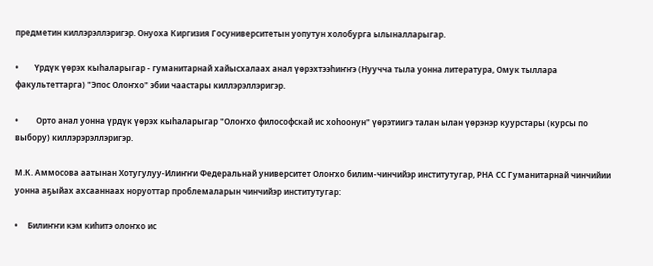предметин киллэрэллэригэр. Онуоха Киргизия Госуниверситетын уопутун холобурга ылыналларыгар.

•        Үрдүк үөрэх кыһаларыгар - гуманитарнай хайысхалаах анал үөрэхтээһиҥҥэ (Нуучча тыла уонна литература, Омук тыллара факультеттарга) "Эпос Олоҥхо" эбии чаастары киллэрэллэригэр.

•         Орто анал уонна үрдүк үөрэх кыһаларыгар "Олоҥхо философскай ис хоһоонун" үөрэтиигэ талан ылан үөрэнэр куурстары (курсы по выбору) киллэрэрэллэригэр.

М.К. Аммосова аатынан Хотугулуу-Илиҥҥи Федеральнай университет Олоҥхо билим-чинчийэр институтугар, РНА СС Гуманитарнай чинчийии уонна аҕыйах ахсааннаах норуоттар проблемаларын чинчийэр институтугар:

•     Билиҥҥи кэм киһитэ олоҥхо ис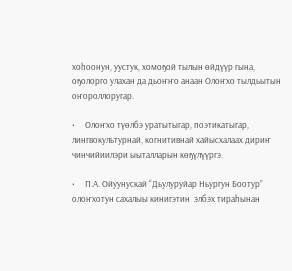хоһоонун, уустук, хомоҕой тылын өйдүүр гына, оҕолорго улахан да дьоҥҥо анаан Олоҥхо тылдьытын оҥороллоругар.

•     Олоҥхо түөлбэ уратытыгар, поэтикатыгар, лингвокультурнай, когнитивнай хайысхалаах дириҥ чинчийиилэри ыыталларын көҕүлүүргэ.

•     П.А. Ойуунускай “Дьулуруйар Ньургун Боотур” олоҥхотун сахалыы кинигэтин  элбэх тираһынан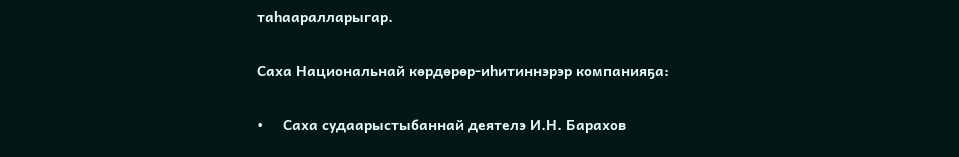таһааралларыгар.

Саха Национальнай көрдөрөр-иһитиннэрэр компанияҕа:

•     Саха судаарыстыбаннай деятелэ И.Н. Барахов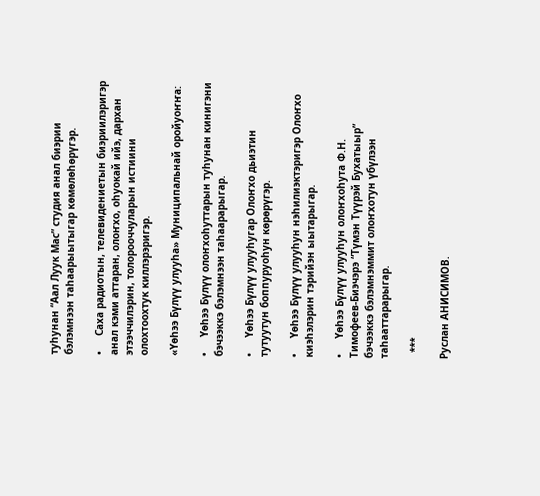туһунан “Аал Луук Мас” студия анал биэрии бэлэмнээн таһаарыытыгар көмөлөһөрүгэр.

•     Саха радиотын, телевидениетын биэриилэригэр анал кэми аттаран, олоҥхо, оһуокай ийэ, дархан этээччилэрин, толорооччуларын истиини олохтоохтук киллэрэригэр.

«Үөһээ Бүлүү улууһа» Муниципальнай оройуоҥҥа:

•     Үөһээ Бүлүү олоҥхоһуттарын туһунан кинигэни бэчээккэ бэлэмнээн таһаарарыгар.

•     Үөһээ Бүлүү улууһугар Олоҥхо дьиэтин тутуутун боппуруоһун көрөрүгэр.

•     Үөһээ Бүлүү улууһун нэһилиэктэригэр Олоҥхо киэһэлэрин тэрийэн ыытарыгар.

•     Үөһээ Бүлүү улууһун олоҥхоһута Ф.Н. Тимофеев-Биэчэрэ “Түмэн Түүрэй Бухатыыр” бэчээккэ бэлэмнэммит олоҥхотун үбүлээн таһааттарарыгар.

  ***

Руслан АНИСИМОВ.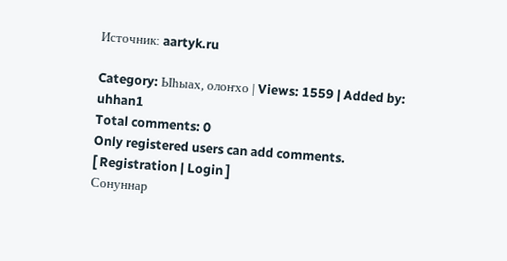Источник: aartyk.ru

Category: Ыһыах, олоҥхо | Views: 1559 | Added by: uhhan1
Total comments: 0
Only registered users can add comments.
[ Registration | Login ]
Сонуннар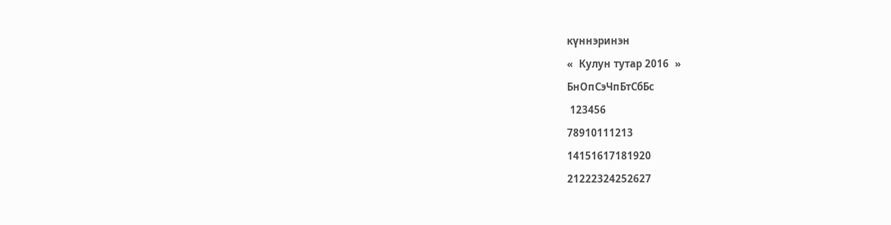күннэринэн
«  Кулун тутар 2016  »
БнОпСэЧпБтСбБс
 123456
78910111213
14151617181920
21222324252627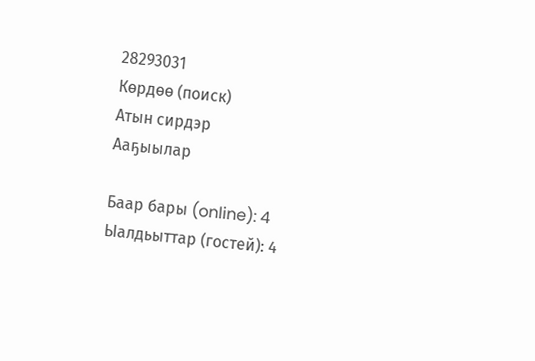28293031
Көрдөө (поиск)
Атын сирдэр
Ааҕыылар

Баар бары (online): 4
Ыалдьыттар (гостей): 4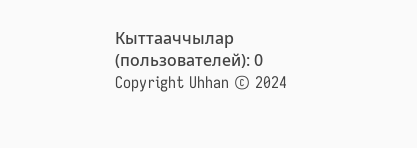Кыттааччылар (пользователей): 0
Copyright Uhhan © 2024